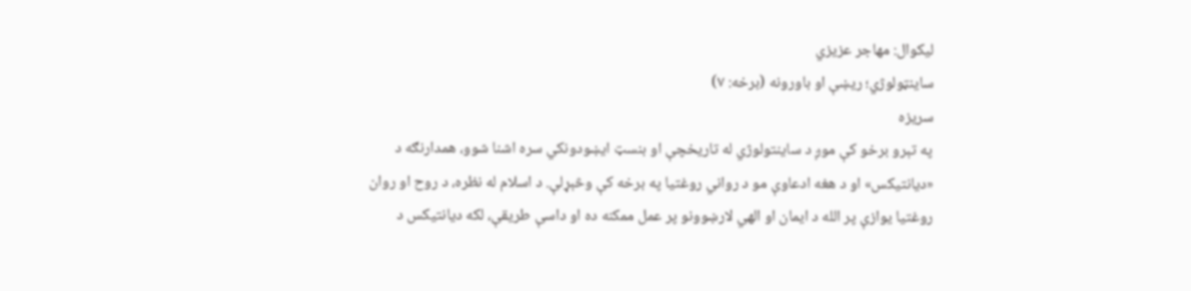لیکوال: مهاجر عزیزي
ساینټولوژي؛ ریښې او باورونه (برخه: ۷)
سریزه
په تېرو برخو کې موږ د ساينتولوژي له تاریخچې او بنسټ ایښودونکي سره اشنا شوو، همدارنګه د «دیانتیکس» او د هغه ادعاوې مو د رواني روغتیا په برخه کې وڅېړلې. د اسلام له نظره، د روح او روان روغتیا یوازې پر الله د ایمان او الهي لارښوونو پر عمل ممکنه ده او داسې طریقې، لکه دیانتیکس د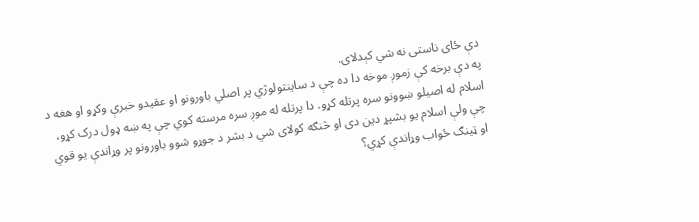دې ځای ناستی نه شي کېدلای.
په دې برخه کې زموږ موخه دا ده چې د ساينتولوژي پر اصلي باورونو او عقیدو خبرې وکړو او هغه د اسلام له اصیلو ښوونو سره پرتله کړو. دا پرتله له موږ سره مرسته کوي چې په ښه ډول درک کړو، چې ولې اسلام یو بشپړ دین دی او څنګه کولای شي د بشر د جوړو شوو باورونو پر وړاندې یو قوي او ټینګ ځواب وړاندې کړي؟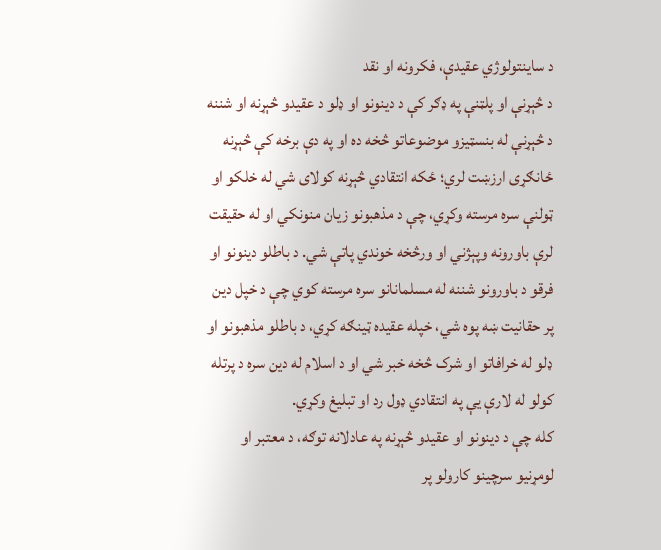د ساينتولوژي عقیدې، فکرونه او نقد
د څېړنې او پلټنې په ډګر کې د دینونو او ډلو د عقیدو څېړنه او شننه د څېړنې له بنسټیزو موضوعاتو څخه ده او په دې برخه کې څېړنه ځانګړی ارزښت لري؛ ځکه انتقادي څېړنه کولای شي له خلکو او ټولنې سره مرسته وکړي، چې د مذهبونو زیان منونکي او له حقیقت لرې باورونه وپېژني او ورڅخه خوندي پاتې شي. د باطلو دینونو او فرقو د باورونو شننه له مسلمانانو سره مرسته کوي چې د خپل دین پر حقانیت ښه پوه شي، خپله عقیده ټینګه کړي، د باطلو مذهبونو او ډلو له خرافاتو او شرک څخه خبر شي او د اسلام له دین سره د پرتله کولو له لارې یې په انتقادي ډول رد او تبلیغ وکړي.
کله چې د دینونو او عقیدو څېړنه په عادلانه توګه، د معتبر او لومړنیو سرچینو کارولو پر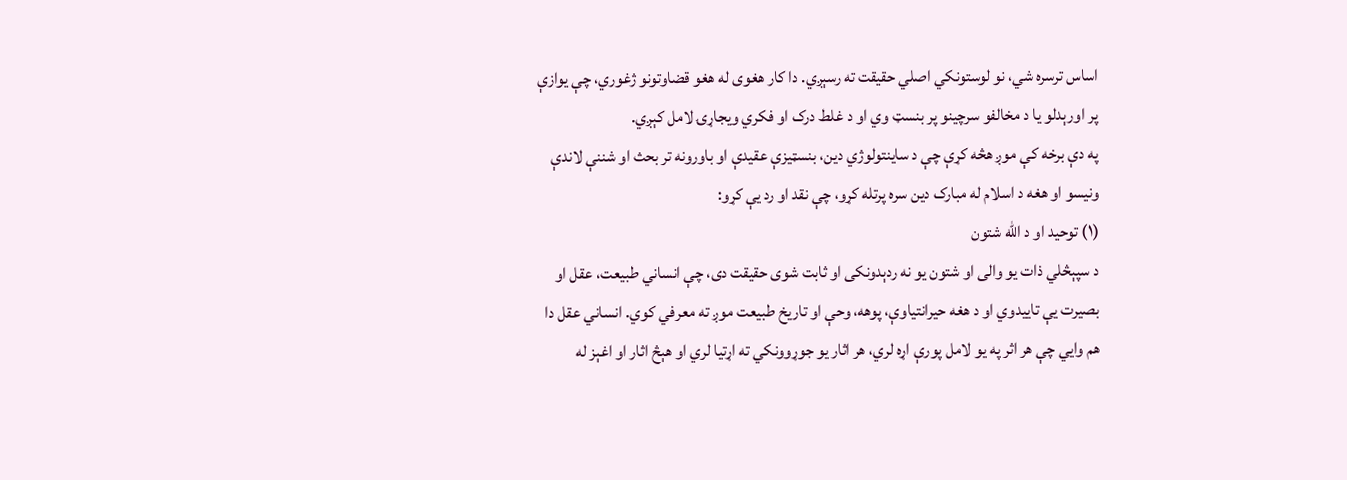اساس ترسره شي، نو لوستونکي اصلي حقیقت ته رسېږي. دا کار هغوی له هغو قضاوتونو ژغوري، چې یوازې پر اورېدلو یا د مخالفو سرچینو پر بنسټ وي او د غلط درک او فکري ویجاړۍ لامل کېږي.
په دې برخه کې موږ هڅه کړې چې د ساينتولوژي دین، بنسټيزې عقیدې او باورونه تر بحث او شننې لاندې ونیسو او هغه د اسلام له مبارک دین سره پرتله کړو، چې نقد او رد يې کړو:
(۱) توحید او د الله شتون
د سپېڅلي ذات یو والی او شتون یو نه ردېدونکی او ثابت شوی حقیقت دی، چې انساني طبیعت، عقل او بصیرت یې تاییدوي او د هغه حیرانتیاوې، پوهه، وحې او تاریخ طبیعت موږ ته معرفي کوي. انساني عقل دا هم وايي چې هر اثر په یو لامل پورې اړه لري، هر اثار یو جوړوونکي ته اړتیا لري او هېڅ اثار او اغېز له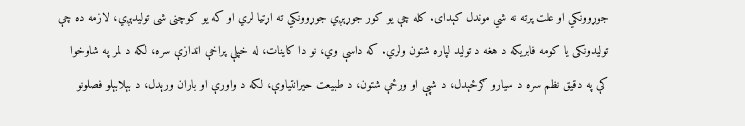جوړوونکي او علت پرته نه شي موندل کېدای. کله چې یو کور جوړېږي جوړوونکي ته اړتیا لري او که یو کوچنی شی تولیدېږي، لازمه ده چې تولیدونکی یا کومه فابریکه د هغه د تولید لپاره شتون ولري. که داسې وي، نو دا کاینات، له خپلې پراخې اندازې سره، لکه د لمر په شاوخوا کې په دقیق نظم سره د سیارو ګرځېدل، د شپې او ورځې شتون، د طبیعت حیرانتیاوې، لکه د واورې او باران ورېدل، د بېلابېلو فصلونو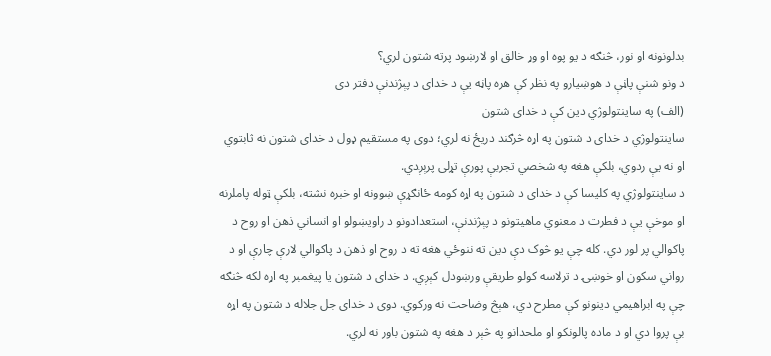بدلونونه او نور، څنګه د یو پوه او وړ خالق او لارښود پرته شتون لري؟
د ونو شنې پاڼې د هوښیارو په نظر کې هره پاڼه یې د خدای د پېژندنې دفتر دی
(الف) په ساينتولوژي دین کې د خدای شتون
ساينتولوژي د خدای د شتون په اړه څرګند دریځ نه لري؛ دوی په مستقیم ډول د خدای شتون نه ثابتوي او نه یې ردوي، بلکې هغه په شخصي تجربې پورې تړلی پرېږدي.
د ساينتولوژي په کلیسا کې د خدای د شتون په اړه کومه ځانګړې ښوونه او خبره نشته، بلکې ټوله پاملرنه او موخې یې د فطرت د معنوي ماهیتونو د پېژندنې، استعدادونو د راویښولو او انساني ذهن او روح د پاکوالي پر لور دي. کله چې یو څوک دې دین ته ننوځي هغه ته د روح او ذهن د پاکوالي لارې چارې او د رواني سکون او خوښۍ د ترلاسه کولو طریقې ورښودل کېږي. د خدای د شتون یا پیغمبر په اړه لکه څنګه چې په ابراهیمي دینونو کې مطرح دي، هېڅ وضاحت نه ورکوي. دوی د خدای جل جلاله د شتون په اړه بې پروا دي او د ماده پالونکو او ملحدانو په څېر د هغه په شتون باور نه لري.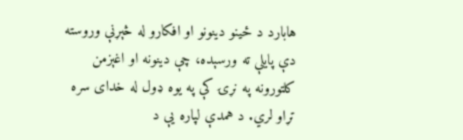هابارد د ځینو دینونو او افکارو له څېړنې وروسته دې پایلې ته ورسېده، چې دینونه او اغېزمن کلتورونه په نړۍ کې په یوه ډول له خدای سره تړاو لري. د همدې لپاره یې د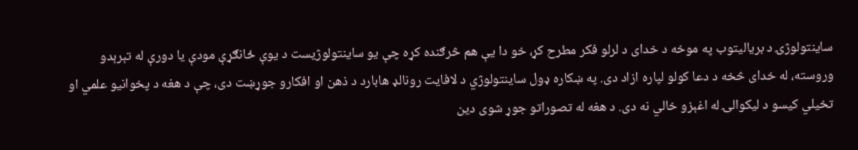ساینتولوژۍ د بریالیتوب په موخه د خدای د لرلو فکر مطرح کړ، خو دا يې هم څرګنده کړه چې یو ساینتولوژیست د یوې ځانګړې مودې یا دورې له تېرېدو وروسته، له خدای څخه د دعا کولو لپاره ازاد دی. په ښکاره ډول ساينتولوژي د لافایت رونالډ هابارد د ذهن او افکارو جوړښت دی، چې د هغه د پخوانيو علمي او تخیلي کیسو د لیکوالۍ له اغېزو خالي نه دی. د هغه له تصوراتو جوړ شوی دین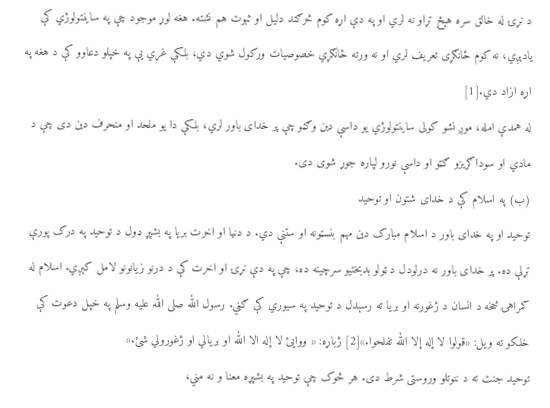د نړۍ له خالق سره هېڅ تړاو نه لري او په دې اړه کوم څرګند دلیل او ثبوت هم نشته. هغه لوړ موجود چې په ساينتولوژي کې یادېږي، نه کوم ځانګړی تعریف لري او نه ورته ځانګړي خصوصیات ورکول شوي دي، بلکې غړي یې په خپلو دعاوو کې د هغه په اړه ازاد دي.[1]
له همدې امله، موږ نشو کولی ساينتولوژي یو داسې دین وګڼو چې پر خدای باور لري، بلکې دا یو ملحد او منحرف دین دی چې د مادي او سوداګریزو ګټو او داسې نورو لپاره جوړ شوی دی.
(ب) په اسلام کې د خدای شتون او توحید
توحید او په خدای باور د اسلام مبارک دین مهم بنسټونه او ستنې دي. د دنیا او اخرت بریا په بشپړ ډول د توحید په درک پورې تړلې ده. پر خدای باور نه درلودل د ټولو بدبختیو سرچینه ده، چې په دې نړۍ او اخرت کې د درنو زیانونو لامل کېږي. اسلام له ګمراهۍ څخه د انسان د ژغورنه او بریا ته رسېدل د توحید په سیوري کې ګڼي. رسول الله صلی الله علیه وسلم په خپل دعوت کې خلکو ته ویل: «قولوا لا إله إلا الله تفلحوا.»[2] ژباړه: « ووایئ لا إله الا الله او بریالي او ژغورولي شئ.»
توحید جنت ته د ننوتلو وروستی شرط دی. هر څوک چې توحید په بشپړه معنا و نه مني،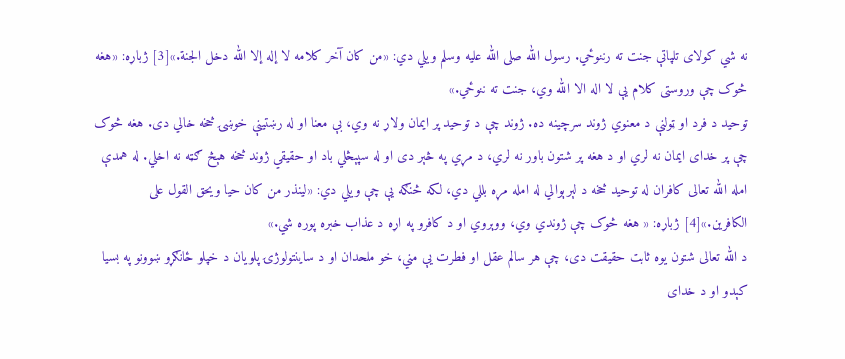نه شي کولای تلپاتې جنت ته رننوځي. رسول الله صلی الله علیه وسلم ویلي دي: «من کان آخر کلامه لا إله إلا الله دخل الجنة.»[3] ژباړه: «هغه څوک چې وروستی کلام یې لا اله الا الله وي، جنت ته ننوځي.»
توحید د فرد او ټولنې د معنوي ژوند سرچینه ده. ژوند چې د توحید پر ایمان ولاړ نه وي، بې معنا او له رښتینې خوښۍ څخه خالي دی. هغه څوک چې پر خدای ایمان نه لري او د هغه پر شتون باور نه لري، د مړي په څېر دی او له سپېڅلي باد او حقیقي ژوند څخه هېڅ ګټه نه اخلي. له همدې امله الله تعالی کافران له توحید څخه د لېرېوالي له امله مړه بللي دي، لکه څنګه یې چې ویلي دي: «لینذر من کان حیا ویحق القول علی الکافرین.»[4] ژباړه: « هغه څوک چې ژوندي وي، ووېروي او د کافرو په اړه د عذاب خبره پوره شي.»
د الله تعالی شتون یوه ثابت حقیقت دی، چې هر سالم عقل او فطرت یې مني، خو ملحدان او د ساینتولوژۍ پلویان د خپلو ځانګړو ښوونو په بسیا کېدو او د خدای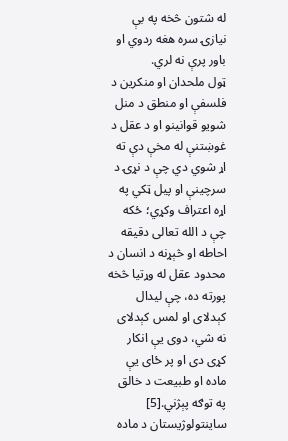له شتون څخه په بې نیازۍ سره هغه ردوي او باور پرې نه لري.
ټول ملحدان او منکرین د فلسفې او منطق د منل شويو قوانینو او د عقل د غوښتنې له مخې دې ته اړ شوي دي چې د نړۍ د سرچینې او پیل ټکي په اړه اعتراف وکړي؛ ځکه چې د الله تعالی دقیقه احاطه او څېړنه د انسان د محدود عقل له وړتیا څخه پورته ده، چې لیدال کېدلای او لمس کېدلای نه شي، دوی یې انکار کړی دی او پر ځای یې ماده او طبیعت د خالق په توګه پېژني.[5]
ساینتولوژیستان د ماده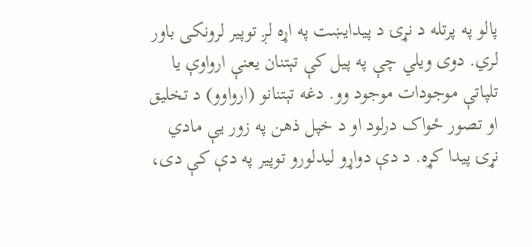پالو په پرتله د نړۍ د پیدایښت په اړه لږ توپیر لرونکی باور لري. دوی ویلي چې په پیل کې تېتنان یعنې ارواوې یا تلپاتې موجودات موجود وو. دغه تېتنانو (ارواوو) د تخلیق او تصور ځواک درلود او د خپل ذهن په زور یې مادي نړۍ پیدا کړه. د دې دواړو لیدلورو توپیر په دې کې دی،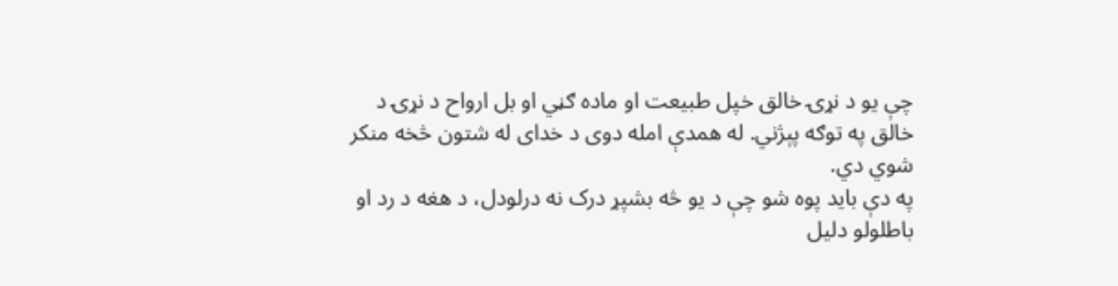چې یو د نړۍ خالق خپل طبیعت او ماده ګڼي او بل ارواح د نړۍ د خالق په توګه پېژني. له همدې امله دوی د خدای له شتون څخه منکر شوي دي.
په دې باید پوه شو چې د یو څه بشپړ درک نه درلودل، د هغه د رد او باطلولو دلیل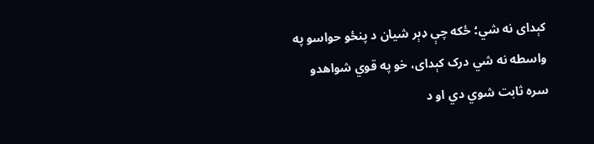کېدای نه شي؛ ځکه چې ډېر شیان د پنځو حواسو په واسطه نه شي درک کېدای، خو په قوي شواهدو سره ثابت شوي دي او د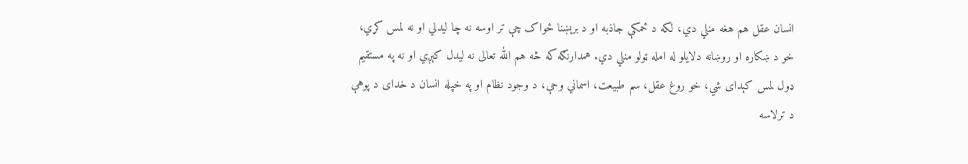انسان عقل هم هغه منلي دي، لکه د ځمکې جاذبه او د برېښنا ځواک چې تر اوسه نه چا لیدلي او نه لمس کړي، خو د ښکاره او روښانه دلایلو له امله ټولو منلي دي. همدارنګه که څه هم الله تعالی نه لیدل کېږي او نه په مستقیم ډول لمس کېدای شي، خو روغ عقل، سم طبیعت، اسماني وحې، د وجود نظام او په خپله انسان د خدای د پوهې د ترلاسه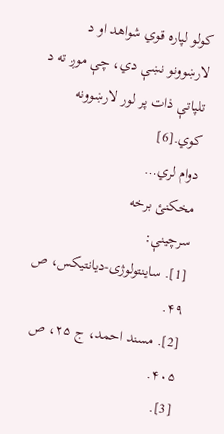کولو لپاره قوي شواهد او د لارښوونو نښې دي، چې موږ ته د تلپاتې ذات پر لور لارښوونه کوي.[6]
دوام لري…
مخکنئ برخه
سرچینې:
[1]. ساینتولوژی-دیانتیکس، ص ۴۹.
[2]. مسند احمد، ج ۲۵، ص ۴۰۵.
[3].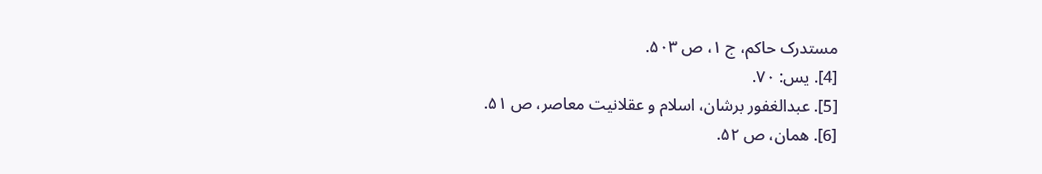مستدرک حاکم، ج ۱، ص ۵۰۳.
[4]. یس: ۷۰.
[5]. عبدالغفور برشان، اسلام و عقلانیت معاصر، ص ۵۱.
[6]. همان، ص ۵۲.